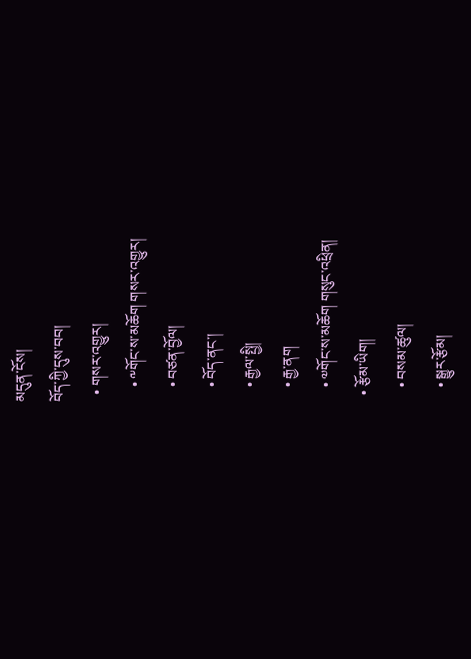མདུན་ངོས།
བོད་ཀྱི་དུས་བབ།
  • གསར་འགྱུར།
    • ༸གོང་ས་མཆོག གསར་འགྱུར།
    • བཙན་བྱོལ།
    • བོད་ནང་།
    • རྒྱལ་སྤྱི།
    • རྒྱ་ནག
    • ༧གོང་ས་མཆོག གསུང་འཕྲིན།
  • རྩོམ་ཡིག།
    • བསམ་ཚུལ།
    • སྒྱུར་རྩོམ།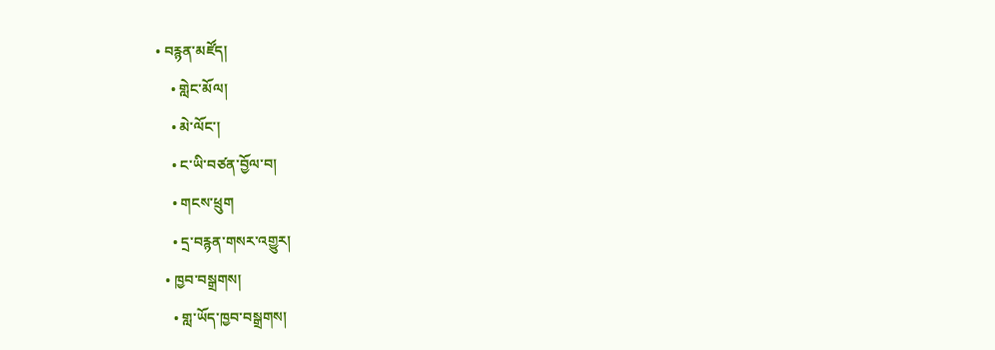• བརྙན་མཛོད།
    • གླེང་མོལ།
    • མེ་ལོང་།
    • ང་ཡི་བཙན་བྱོལ་བ།
    • གངས་ཕྲུག
    • དྲ་བརྙན་གསར་འགྱུར།
  • ཁྱབ་བསྒྲགས།
    • གླ་ཡོད་ཁྱབ་བསྒྲགས།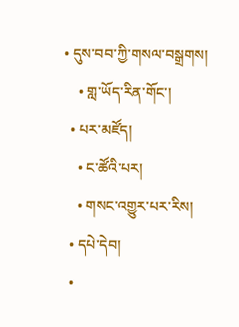• དུས་བབ་ཀྱི་གསལ་བསྒྲགས།
    • གླ་ཡོད་རིན་གོང་།
  • པར་མཛོད།
    • ང་ཚོའི་པར།
    • གསང་འགྱུར་པར་རིས།
  • དཔེ་དེབ།
  •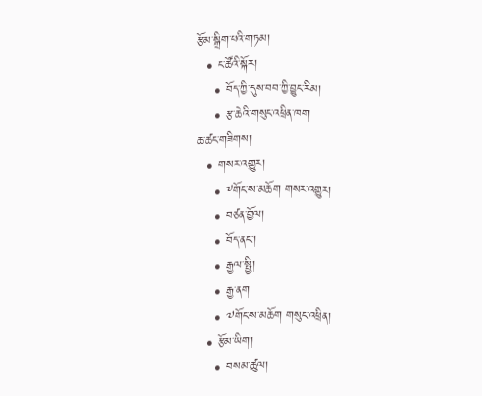རྩོམ་སྒྲིག་པའི་གཏམ།
  • ང་ཚོའི་སྐོར།
    • བོད་ཀྱི་དུས་བབ་ཀྱི་བྱུང་རིམ།
    • རྩ་ཆེའི་གསུང་འཕྲིན་ཁག
ཆ་ཚང་གཟིགས།
  • གསར་འགྱུར།
    • ༸གོང་ས་མཆོག གསར་འགྱུར།
    • བཙན་བྱོལ།
    • བོད་ནང་།
    • རྒྱལ་སྤྱི།
    • རྒྱ་ནག
    • ༧གོང་ས་མཆོག གསུང་འཕྲིན།
  • རྩོམ་ཡིག།
    • བསམ་ཚུལ།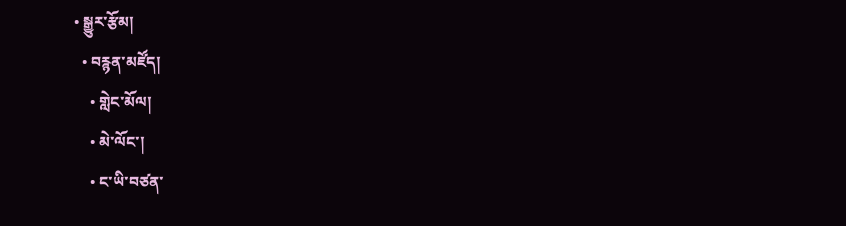• སྒྱུར་རྩོམ།
  • བརྙན་མཛོད།
    • གླེང་མོལ།
    • མེ་ལོང་།
    • ང་ཡི་བཙན་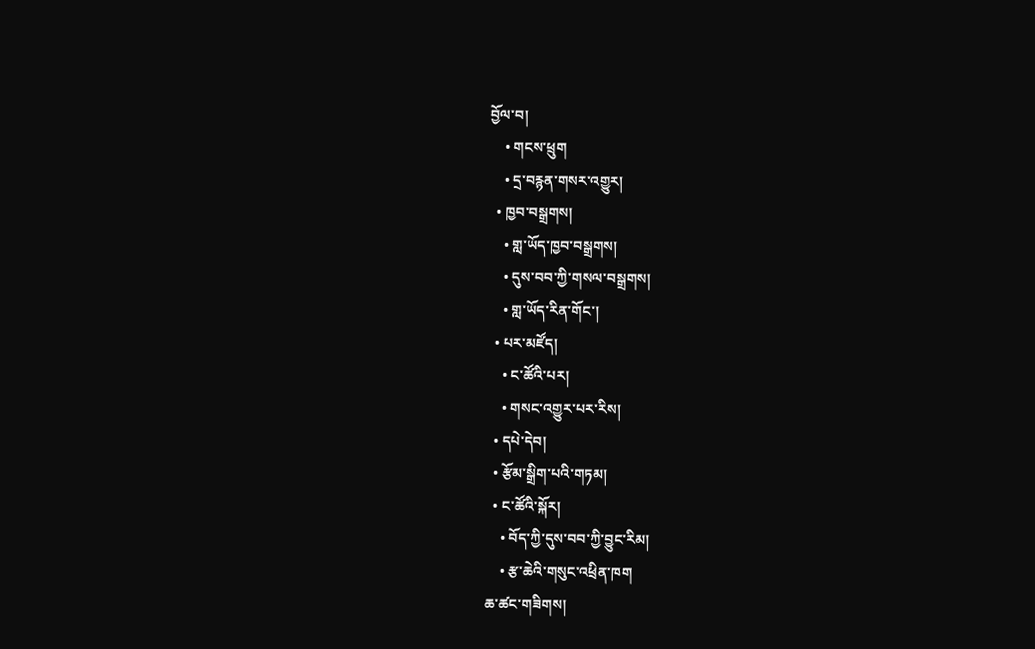བྱོལ་བ།
    • གངས་ཕྲུག
    • དྲ་བརྙན་གསར་འགྱུར།
  • ཁྱབ་བསྒྲགས།
    • གླ་ཡོད་ཁྱབ་བསྒྲགས།
    • དུས་བབ་ཀྱི་གསལ་བསྒྲགས།
    • གླ་ཡོད་རིན་གོང་།
  • པར་མཛོད།
    • ང་ཚོའི་པར།
    • གསང་འགྱུར་པར་རིས།
  • དཔེ་དེབ།
  • རྩོམ་སྒྲིག་པའི་གཏམ།
  • ང་ཚོའི་སྐོར།
    • བོད་ཀྱི་དུས་བབ་ཀྱི་བྱུང་རིམ།
    • རྩ་ཆེའི་གསུང་འཕྲིན་ཁག
ཆ་ཚང་གཟིགས།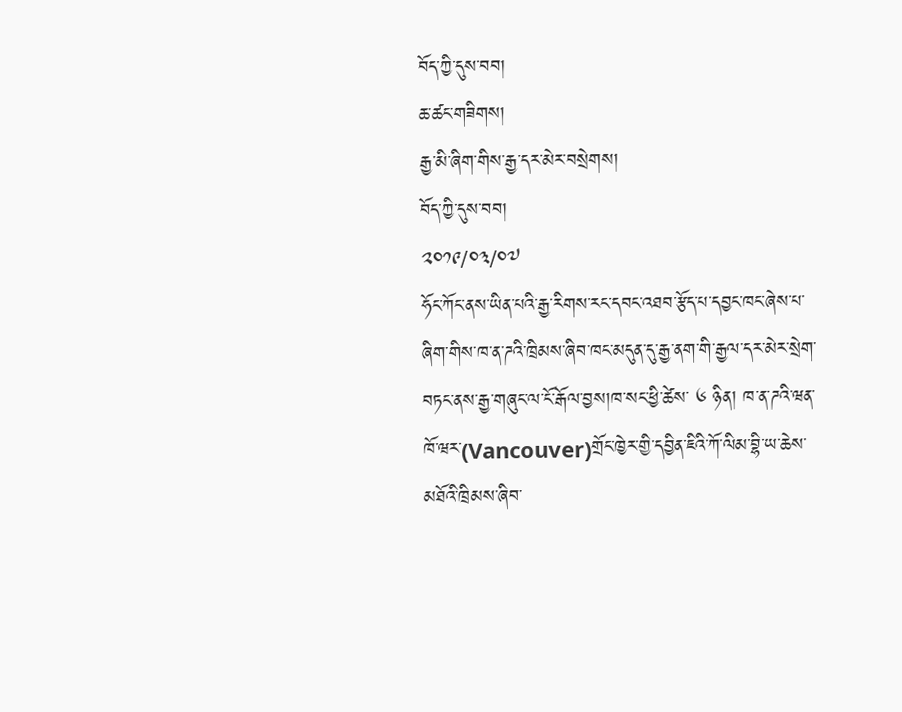བོད་ཀྱི་དུས་བབ།
ཆ་ཚང་གཟིགས།
རྒྱ་མི་ཞིག་གིས་རྒྱ་དར་མེར་བསྲེགས།
བོད་ཀྱི་དུས་བབ།
༢༠༡༩/༠༣/༠༧
ཧོང་ཀོང་ནས་ཡིན་པའི་རྒྱ་རིགས་རང་དབང་འཐབ་རྩོད་པ་དབྱང་ཁང་ཞེས་པ་ཞིག་གིས་ཁ་ན་ཌའི་ཁྲིམས་ཞིབ་ཁང་མདུན་དུ་རྒྱ་ནག་གི་རྒྱལ་དར་མེར་སྲེག་བཏང་ནས་རྒྱ་གཞུང་ལ་ངོ་རྒོལ་བྱས།ཁ་སང་ཕྱི་ཚེས་ ༦ ཉིན། ཁ་ན་ཌའི་ཝན་ཁོ་ཝར་(Vancouver)གྲོང་ཁྱེར་གྱི་དབྱིན་ཇིའི་ཀོ་ལིམ་བྷི་ཡ་ཆེས་མཐོའི་ཁྲིམས་ཞིབ་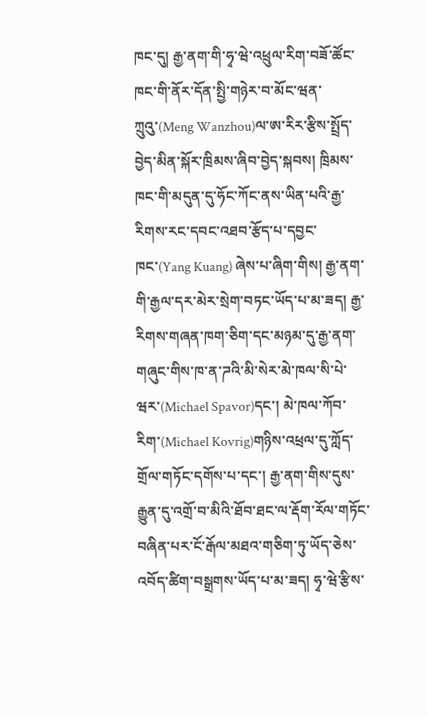ཁང་དུ། རྒྱ་ནག་གི་ཧྭ་ཝེ་འཕྲུལ་རིག་བཟོ་ཚོང་ཁང་གི་ནོར་དོན་སྤྱི་གཉེར་བ་མོང་ཝན་ཀྲུའུ་(Meng Wanzhou)ལ་ཨ་རིར་རྩིས་སྤྲོད་བྱེད་མིན་སྐོར་ཁྲིམས་ཞིབ་བྱེད་སྐབས། ཁྲིམས་ཁང་གི་མདུན་དུ་ཧོང་ཀོང་ནས་ཡིན་པའི་རྒྱ་རིགས་རང་དབང་འཐབ་རྩོད་པ་དབྱང་ཁང་(Yang Kuang) ཞེས་པ་ཞིག་གིས། རྒྱ་ནག་གི་རྒྱལ་དར་མེར་སྲེག་བཏང་ཡོད་པ་མ་ཟད། རྒྱ་རིགས་གཞན་ཁག་ཅིག་དང་མཉམ་དུ་རྒྱ་ནག་གཞུང་གིས་ཁ་ན་ཌའི་མི་སེར་མེ་ཁལ་སི་པེ་ཝར་(Michael Spavor)དང་། མེ་ཁལ་ཀོབ་རིག་(Michael Kovrig)གཉིས་འཕྲལ་དུ་ཀློད་གྲོལ་གཏོང་དགོས་པ་དང་། རྒྱ་ནག་གིས་དུས་རྒྱུན་དུ་འགྲོ་བ་མིའི་ཐོབ་ཐང་ལ་རྡོག་རོལ་གཏོང་བཞིན་པར་ངོ་རྒོལ་མཐའ་གཅིག་ཏུ་ཡོད་ཅེས་འབོད་ཚིག་བསྒྲགས་ཡོད་པ་མ་ཟད། ཧྭ་ཝེ་རྩིས་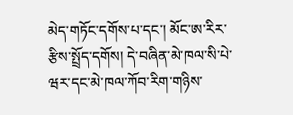མེད་གཏོང་དགོས་པ་དང་། མོང་ཨ་རིར་རྩིས་སྤྲོད་དགོས། དེ་བཞིན་མེ་ཁལ་སི་པེ་ཝར་དང་མེ་ཁལ་ཀོབ་རིག་གཉིས་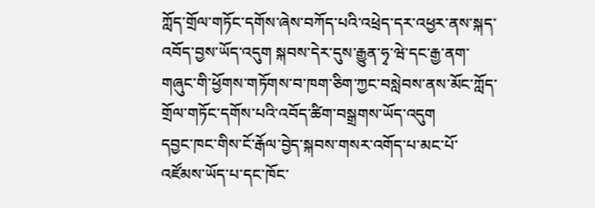ཀློད་གྲོལ་གཏོང་དགོས་ཞེས་བཀོད་པའི་འཕྲེད་དར་འཕྱར་ནས་སྐད་འབོད་བྱས་ཡོད་འདུག སྐབས་དེར་དུས་རྒྱུན་ཧྭ་ཝེ་དང་རྒྱ་ནག་གཞུང་གི་ཕྱོགས་གཏོགས་བ་ཁག་ཅིག་ཀྱང་བསླེབས་ནས་མོང་ཀློད་གྲོལ་གཏོང་དགོས་པའི་འབོད་ཚིག་བསྒྲགས་ཡོད་འདུག
དབྱང་ཁང་གིས་ངོ་རྒོལ་བྱེད་སྐབས་གསར་འགོད་པ་མང་པོ་འཛོམས་ཡོད་པ་དང་ཁོང་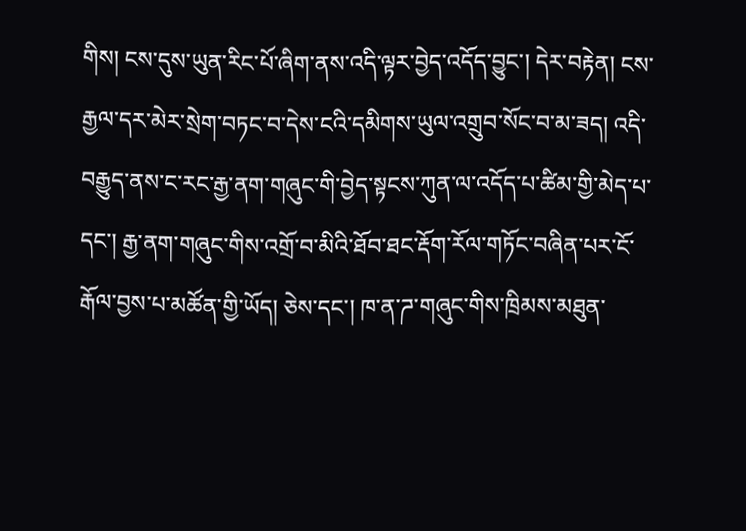གིས། ངས་དུས་ཡུན་རིང་པོ་ཞིག་ནས་འདི་ལྟར་བྱེད་འདོད་བྱུང་། དེར་བརྟེན། ངས་རྒྱལ་དར་མེར་སྲེག་བཏང་བ་དེས་ངའི་དམིགས་ཡུལ་འགྲུབ་སོང་བ་མ་ཟད། འདི་བརྒྱུད་ནས་ང་རང་རྒྱ་ནག་གཞུང་གི་བྱེད་སྟངས་ཀུན་ལ་འདོད་པ་ཚིམ་གྱི་མེད་པ་དང་། རྒྱ་ནག་གཞུང་གིས་འགྲོ་བ་མིའི་ཐོབ་ཐང་རྡོག་རོལ་གཏོང་བཞིན་པར་ངོ་རྒོལ་བྱས་པ་མཚོན་གྱི་ཡོད། ཅེས་དང་། ཁ་ན་ཌ་གཞུང་གིས་ཁྲིམས་མཐུན་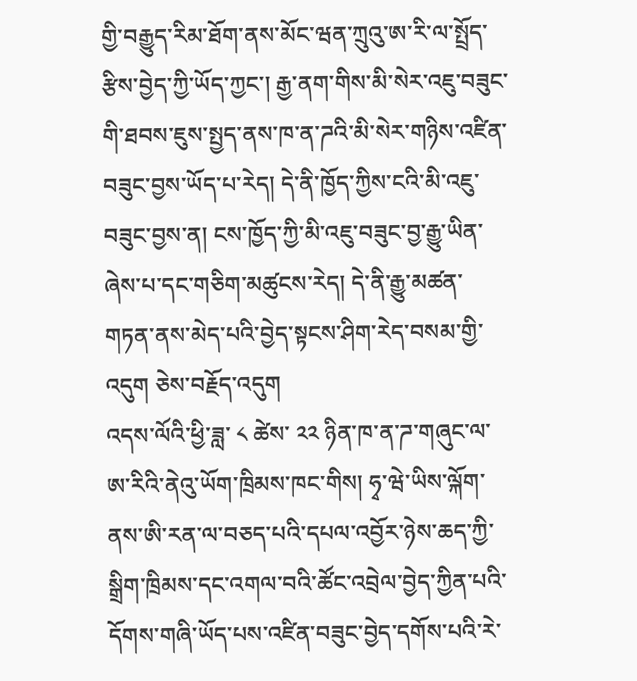གྱི་བརྒྱུད་རིམ་ཐོག་ནས་མོང་ཝན་ཀྲུའུ་ཨ་རི་ལ་སྤྲོད་རྩིས་བྱེད་ཀྱི་ཡོད་ཀྱང་། རྒྱ་ནག་གིས་མི་སེར་འཇུ་བཟུང་གི་ཐབས་ཇུས་སྤྱད་ནས་ཁ་ན་ཌའི་མི་སེར་གཉིས་འཛིན་བཟུང་བྱས་ཡོད་པ་རེད། དེ་ནི་ཁྱོད་ཀྱིས་ངའི་མི་འཇུ་བཟུང་བྱས་ན། ངས་ཁྱོད་ཀྱི་མི་འཇུ་བཟུང་བྱ་རྒྱུ་ཡིན་ཞེས་པ་དང་གཅིག་མཚུངས་རེད། དེ་ནི་རྒྱུ་མཚན་གཏན་ནས་མེད་པའི་བྱེད་སྟངས་ཤིག་རེད་བསམ་གྱི་འདུག ཅེས་བརྗོད་འདུག
འདས་ལོའི་ཕྱི་ཟླ་ ༨ ཚེས་ ༢༢ ཉིན་ཁ་ན་ཌ་གཞུང་ལ་ཨ་རིའི་ནེའུ་ཡོག་ཁྲིམས་ཁང་གིས། ཧྭ་ཝེ་ཡིས་ལྐོག་ནས་ཨི་རན་ལ་བཅད་པའི་དཔལ་འབྱོར་ཉེས་ཆད་ཀྱི་སྒྲིག་ཁྲིམས་དང་འགལ་བའི་ཚོང་འབྲེལ་བྱེད་ཀྱིན་པའི་དོགས་གཞི་ཡོད་པས་འཛིན་བཟུང་བྱེད་དགོས་པའི་རེ་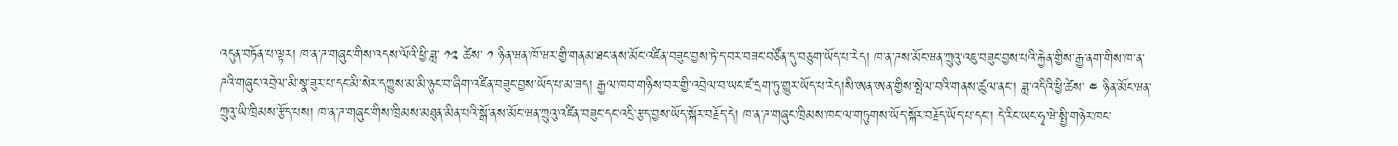འདུན་བཏོན་པ་ལྟར། ཁ་ན་ཌ་གཞུང་གིས་འདས་ལོའི་ཕྱི་ཟླ་ ༡༢ ཚེས་ ༡ ཉིན་ཝན་ཁོ་ཝར་གྱི་གནམ་ཐང་ནས་མོང་འཛིན་བཟུང་བྱས་ཏེ་ད་བར་བཟང་བཙོན་དུ་བཅུག་ཡོད་པ་རེད། ཁ་ན་ཌས་མོང་ཝན་ཀྲུའུ་འཇུ་བཟུང་བྱས་པའི་རྐྱེན་གྱིས་རྒྱ་ནག་གིས་ཁ་ན་ཌའི་གཞུང་འབྲེལ་མི་སྣ་ཟུར་པ་དང་མི་སེར་དཀྱུས་མ་མི་ཉུང་བ་ཞིག་འཛིན་བཟུང་བྱས་ཡོད་པ་མ་ཟད། རྒྱལ་ཁབ་གཉིས་བར་གྱི་འབྲེལ་བ་ཡང་ཛ་དྲག་ཏུ་གྱུར་ཡོད་པ་རེད།སི་ཨན་ཨན་གྱིས་སྤེལ་བའི་གནས་ཚུལ་ནང་། ཟླ་འདིའི་ཕྱི་ཚེས་ ༤ ཉིན་མོང་ཝན་ཀྲུའུ་ཡི་ཁྲིམས་རྩོད་པས། ཁ་ན་ཌ་གཞུང་གིས་ཁྲིམས་མཐུན་མིན་པའི་སྒོ་ནས་མོང་ཝན་ཀྲུའུ་འཛིན་བཟུང་དང་འདྲི་རྩད་བྱས་ཡོད་སྐོར་བརྗོད་དེ། ཁ་ན་ཌ་གཞུང་ཁྲིམས་ཁང་ལ་གཏུགས་ཡོད་སྐོར་བརྗོད་ཡོད་པ་དང་། དེ་རིང་ཡང་ཧྭ་ཝེ་སྤྱི་གཉེར་ཁང་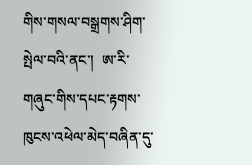གིས་གསལ་བསྒྲགས་ཤིག་སྤེལ་བའི་ནང་།  ཨ་རི་གཞུང་གིས་དཔང་རྟགས་ཁུངས་འཕེལ་མེད་བཞིན་དུ་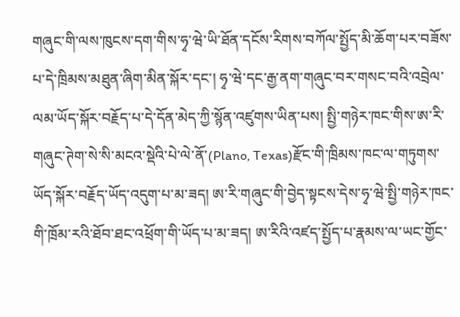གཞུང་གི་ལས་ཁུངས་དག་གིས་ཧྭ་ཝེ་ཡི་ཐོན་དངོས་རིགས་བཀོལ་སྤྱོད་མི་ཆོག་པར་བཟོས་པ་དེ་ཁྲིམས་མཐུན་ཞིག་མིན་སྐོར་དང་། ཧྭ་ཝེ་དང་རྒྱ་ནག་གཞུང་བར་གསང་བའི་འབྲེལ་ལམ་ཡོད་སྐོར་བརྗོད་པ་དེ་དོན་མེད་ཀྱི་སྙོན་འཛུགས་ཡིན་པས། སྤྱི་གཉེར་ཁང་གིས་ཨ་རི་གཞུང་ཊེག་སེ་སི་མངའ་སྡེའི་པེ་ལེ་ནོ་(Plano, Texas)རྫོང་གི་ཁྲིམས་ཁང་ལ་གཏུགས་ཡོད་སྐོར་བརྗོད་ཡོད་འདུག་པ་མ་ཟད། ཨ་རི་གཞུང་གི་བྱེད་སྟངས་དེས་ཧྭ་ཝེ་སྤྱི་གཉེར་ཁང་གི་ཁྲོམ་རའི་ཐོབ་ཐང་འཕྲོག་གི་ཡོད་པ་མ་ཟད། ཨ་རིའི་འཛད་སྤྱོད་པ་རྣམས་ལ་ཡང་གྱོང་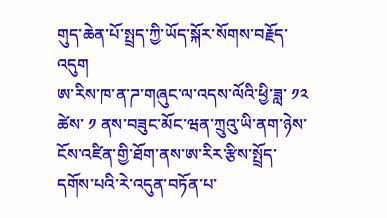གུད་ཆེན་པོ་སྤྲད་ཀྱི་ཡོད་སྐོར་སོགས་བརྗོད་འདུག
ཨ་རིས་ཁ་ན་ཌ་གཞུང་ལ་འདས་ལོའི་ཕྱི་ཟླ་ ༡༢ ཚེས་ ༡ ནས་བཟུང་མོང་ཝན་ཀྲུའུ་ཡི་ནག་ཉེས་ངོས་འཛིན་གྱི་ཐོག་ནས་ཨ་རིར་རྩིས་སྤྲོད་དགོས་པའི་རེ་འདུན་བཏོན་པ་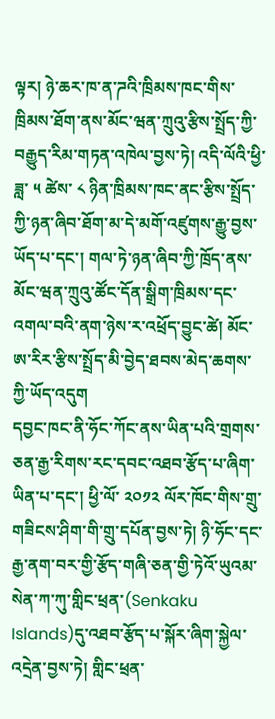ལྟར། ཉེ་ཆར་ཁ་ན་ཌའི་ཁྲིམས་ཁང་གིས་ཁྲིམས་ཐོག་ནས་མོང་ཝན་ཀྲུའུ་རྩིས་སྤྲོད་ཀྱི་བརྒྱུད་རིམ་གཏན་འཁེལ་བྱས་ཏེ། འདི་ལོའི་ཕྱི་ཟླ་ ༥ ཚེས་ ༨ ཉིན་ཁྲིམས་ཁང་ནང་རྩིས་སྤྲོད་ཀྱི་ཉན་ཞིབ་ཐོག་མ་དེ་མགོ་འཛུགས་རྒྱུ་བྱས་ཡོད་པ་དང་། གལ་ཏེ་ཉན་ཞིབ་ཀྱི་ཁྲོད་ནས་མོང་ཝན་ཀྲུའུ་ཚོང་དོན་སྒྲིག་ཁྲིམས་དང་འགལ་བའི་ནག་ཉེས་ར་འཕྲོད་བྱུང་ཚེ། མོང་ཨ་རིར་རྩིས་སྤྲོད་མི་བྱེད་ཐབས་མེད་ཆགས་ཀྱི་ཡོད་འདུག
དབྱང་ཁང་ནི་ཧོང་ཀོང་ནས་ཡིན་པའི་གྲགས་ཅན་རྒྱ་རིགས་རང་དབང་འཐབ་རྩོད་པ་ཞིག་ཡིན་པ་དང་། ཕྱི་ལོ་ ༢༠༡༢ ལོར་ཁོང་གིས་གྲུ་གཟིངས་ཤིག་གི་གྲུ་དཔོན་བྱས་ཏེ། ཉི་ཧོང་དང་རྒྱ་ནག་བར་གྱི་རྩོད་གཞི་ཅན་གྱི་ཏེའོ་ཡུའམ་སེན་ཀ་ཀུ་གླིང་ཕྲན་(Senkaku Islands)དུ་འཐབ་རྩོད་པ་སྐོར་ཞིག་སྐྱེལ་འདྲེན་བྱས་ཏེ། གླིང་ཕྲན་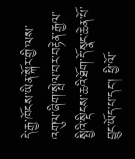དེ་རྒྱ་ཁོངས་ཡིན་སྐོར་གྱི་ལས་འགུལ་ཞིག་སྤེལ་བར་བརྟེན་རྒྱལ་སྤྱིའི་སྡིངས་ཆའི་ཐོག་དོ་སྣང་ཆེན་པོ་བྱུང་ཡོད་པ་དང་། ཕྱི་ལོ་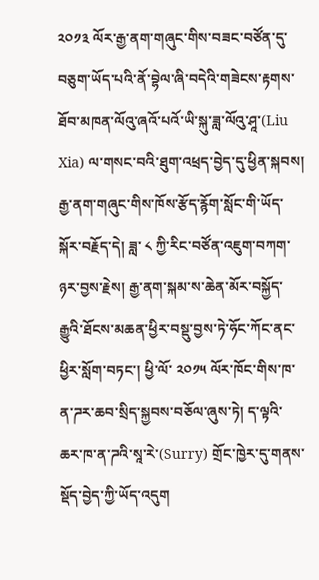༢༠༡༣ ལོར་རྒྱ་ནག་གཞུང་གིས་བཟང་བཙོན་དུ་བཅུག་ཡོད་པའི་ནོ་བྷེལ་ཞི་བདེའི་གཟེངས་རྟགས་ཐོབ་མཁན་ལོའུ་ཞའོ་པའོ་ཡི་སྐུ་ཟླ་ལོའུ་ཤཱ་(Liu Xia) ལ་གསང་བའི་ཐུག་འཕྲད་བྱེད་དུ་ཕྱིན་སྐབས། རྒྱ་ནག་གཞུང་གིས་ཁོས་རྩོད་རྙོག་སློང་གི་ཡོད་སྐོར་བརྗོད་དེ། ཟླ་ ༨ ཀྱི་རིང་བཙོན་འཇུག་བཀག་ཉར་བྱས་རྗེས། རྒྱ་ནག་སྐམ་ས་ཆེན་མོར་བསྐྱོད་རྒྱུའི་ཐོངས་མཆན་ཕྱིར་བསྡུ་བྱས་ཏེ་ཧོང་ཀོང་ནང་ཕྱིར་སློག་བཏང་། ཕྱི་ལོ་ ༢༠༡༥ ལོར་ཁོང་གིས་ཁ་ན་ཌར་ཆབ་སྲིད་སྐྱབས་བཅོལ་ཞུས་ཏེ། ད་ལྟའི་ཆར་ཁ་ན་ཌའི་སཱ་རེ་(Surry) གྲོང་ཁྱེར་དུ་གནས་སྡོད་བྱེད་ཀྱི་ཡོད་འདུག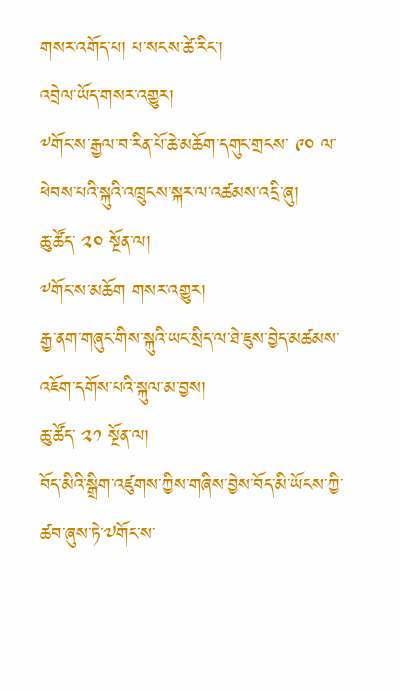གསར་འགོད་པ། པ་སངས་ཚེ་རིང་།
འབྲེལ་ཡོད་གསར་འགྱུར།
༸གོང་ས་རྒྱལ་བ་རིན་པོ་ཆེ་མཆོག་དགུང་གྲངས་ ༩༠ ལ་ཕེབས་པའི་སྐུའི་འཁྲུངས་སྐར་ལ་འཚམས་འདྲི་ཞུ།
ཆུ་ཚོད་ ༢༠ སྔོན་ལ།
༸གོང་ས་མཆོག གསར་འགྱུར།
རྒྱ་ནག་གཞུང་གིས་སྐུའི་ཡང་སྲིད་ལ་ཐེ་ཇུས་བྱེད་མཚམས་འཇོག་དགོས་པའི་སྐུལ་མ་བྱས།
ཆུ་ཚོད་ ༢༡ སྔོན་ལ།
བོད་མིའི་སྒྲིག་འཛུགས་ཀྱིས་གཞིས་བྱེས་བོད་མི་ཡོངས་ཀྱི་ཚབ་ཞུས་ཏེ་༧གོང་ས་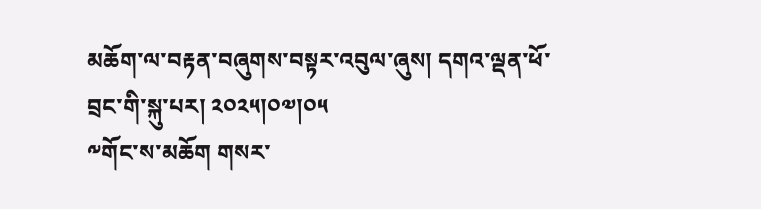མཆོག་ལ་བརྟན་བཞུགས་བསྟར་འབུལ་ཞུས། དགའ་ལྡན་ཕོ་བྲང་གི་སྐུ་པར། ༢༠༢༥།༠༧།༠༥
༸གོང་ས་མཆོག གསར་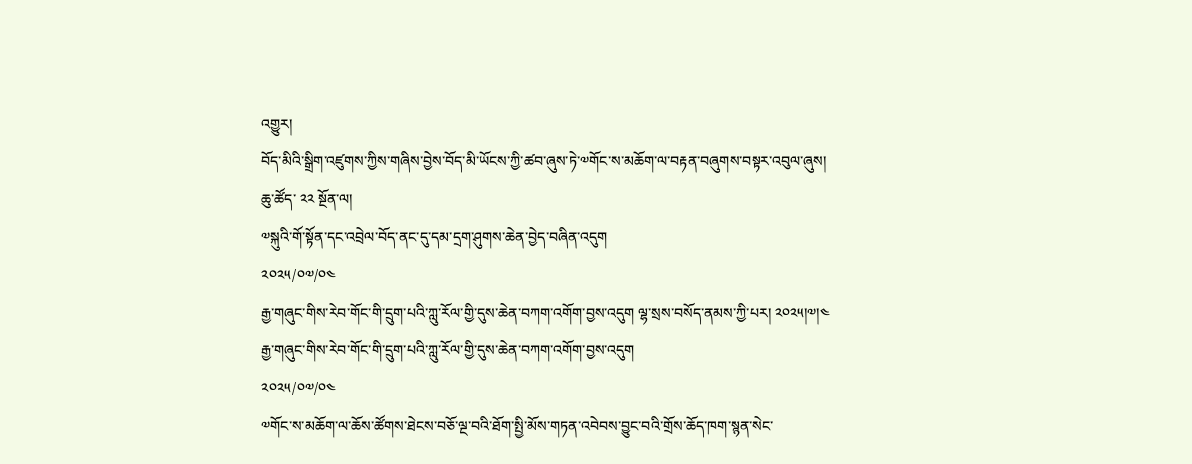འགྱུར།
བོད་མིའི་སྒྲིག་འཛུགས་ཀྱིས་གཞིས་བྱེས་བོད་མི་ཡོངས་ཀྱི་ཚབ་ཞུས་ཏེ་༧གོང་ས་མཆོག་ལ་བརྟན་བཞུགས་བསྟར་འབུལ་ཞུས།
ཆུ་ཚོད་ ༢༢ སྔོན་ལ།
༧སྐུའི་གོ་སྟོན་དང་འབྲེལ་བོད་ནང་དུ་དམ་དྲག་ཤུགས་ཆེན་བྱེད་བཞིན་འདུག
༢༠༢༥/༠༧/༠༤
རྒྱ་གཞུང་གིས་རེབ་གོང་གི་དྲུག་པའི་ཀླུ་རོལ་གྱི་དུས་ཆེན་བཀག་འགོག་བྱས་འདུག ལྷ་སྲས་བསོད་ནམས་ཀྱི་པར། ༢༠༢༥།༧།༤
རྒྱ་གཞུང་གིས་རེབ་གོང་གི་དྲུག་པའི་ཀླུ་རོལ་གྱི་དུས་ཆེན་བཀག་འགོག་བྱས་འདུག
༢༠༢༥/༠༧/༠༤
༧གོང་ས་མཆོག་ལ་ཆོས་ཚོགས་ཐེངས་བཅོ་ལྔ་བའི་ཐོག་སྤྱི་མོས་གཏན་འབེབས་བྱུང་བའི་གྲོས་ཆོད་ཁག་སྙན་སེང་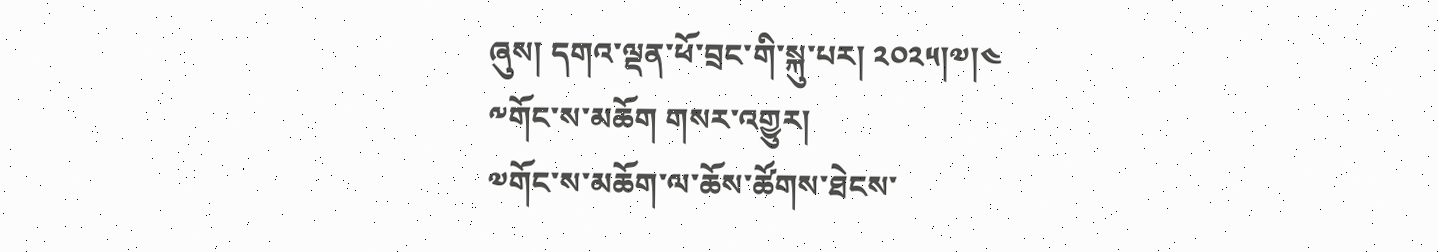ཞུས། དགའ་ལྡན་ཕོ་བྲང་གི་སྐུ་པར། ༢༠༢༥།༧།༤
༸གོང་ས་མཆོག གསར་འགྱུར།
༧གོང་ས་མཆོག་ལ་ཆོས་ཚོགས་ཐེངས་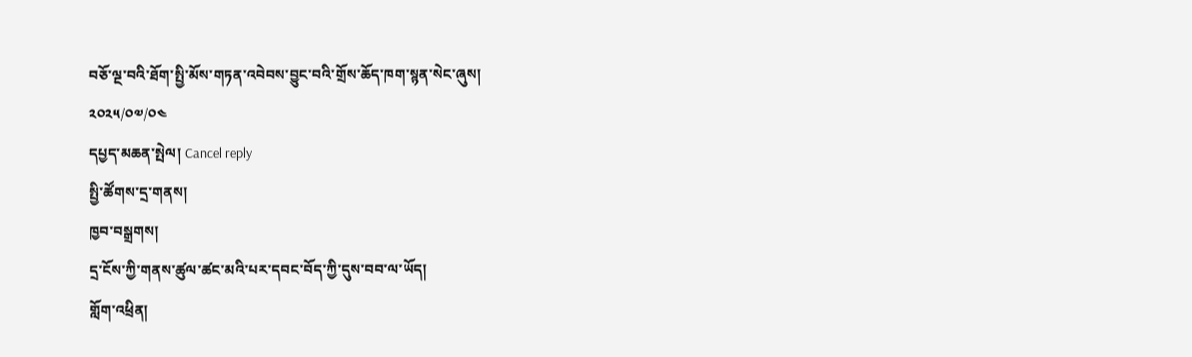བཅོ་ལྔ་བའི་ཐོག་སྤྱི་མོས་གཏན་འབེབས་བྱུང་བའི་གྲོས་ཆོད་ཁག་སྙན་སེང་ཞུས།
༢༠༢༥/༠༧/༠༤
དཔྱད་མཆན་སྤེལ། Cancel reply
སྤྱི་ཚོགས་དྲ་གནས།
ཁྱབ་བསྒྲགས།
དྲ་ངོས་ཀྱི་གནས་ཚུལ་ཚང་མའི་པར་དབང་བོད་ཀྱི་དུས་བབ་ལ་ཡོད།
གློག་འཕྲིན།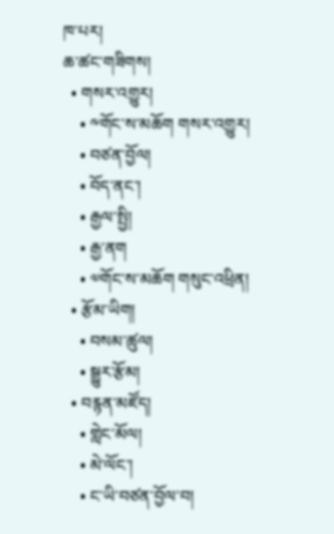ཁ་པར།
ཆ་ཚང་གཟིགས།
  • གསར་འགྱུར།
    • ༸གོང་ས་མཆོག གསར་འགྱུར།
    • བཙན་བྱོལ།
    • བོད་ནང་།
    • རྒྱལ་སྤྱི།
    • རྒྱ་ནག
    • ༧གོང་ས་མཆོག གསུང་འཕྲིན།
  • རྩོམ་ཡིག།
    • བསམ་ཚུལ།
    • སྒྱུར་རྩོམ།
  • བརྙན་མཛོད།
    • གླེང་མོལ།
    • མེ་ལོང་།
    • ང་ཡི་བཙན་བྱོལ་བ།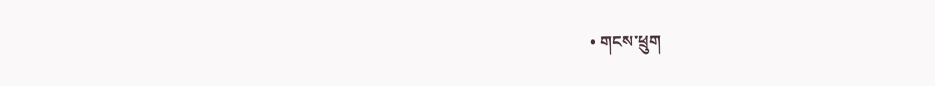• གངས་ཕྲུག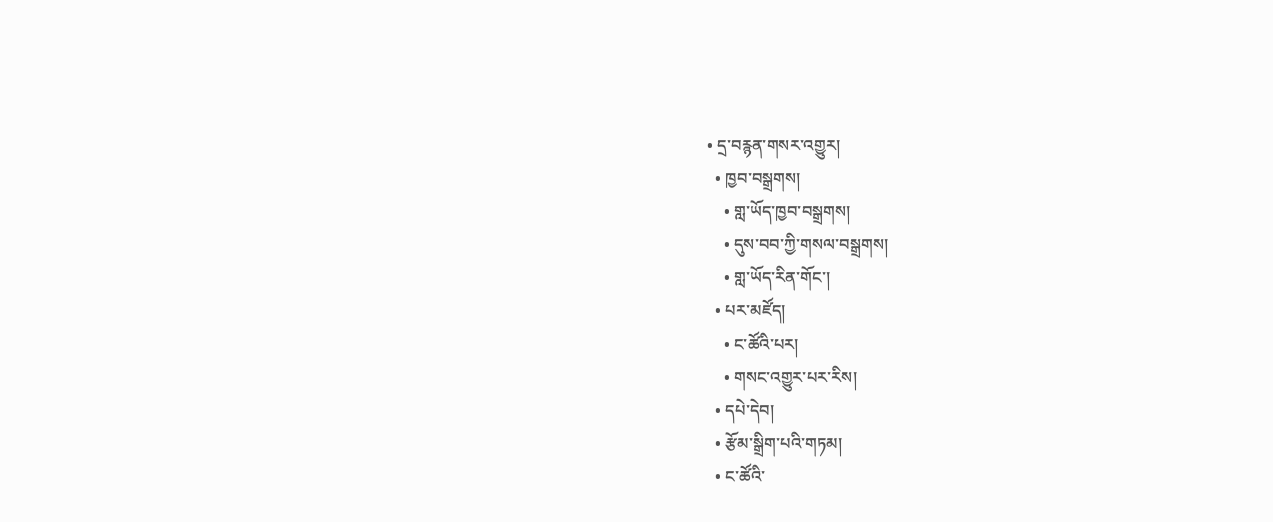• དྲ་བརྙན་གསར་འགྱུར།
  • ཁྱབ་བསྒྲགས།
    • གླ་ཡོད་ཁྱབ་བསྒྲགས།
    • དུས་བབ་ཀྱི་གསལ་བསྒྲགས།
    • གླ་ཡོད་རིན་གོང་།
  • པར་མཛོད།
    • ང་ཚོའི་པར།
    • གསང་འགྱུར་པར་རིས།
  • དཔེ་དེབ།
  • རྩོམ་སྒྲིག་པའི་གཏམ།
  • ང་ཚོའི་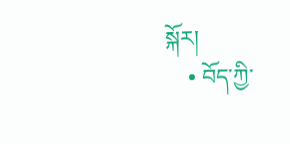སྐོར།
    • བོད་ཀྱི་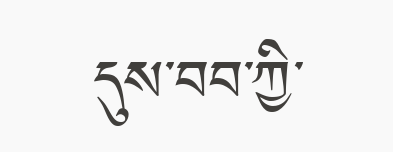དུས་བབ་ཀྱི་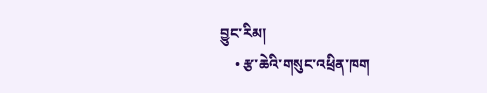བྱུང་རིམ།
    • རྩ་ཆེའི་གསུང་འཕྲིན་ཁག